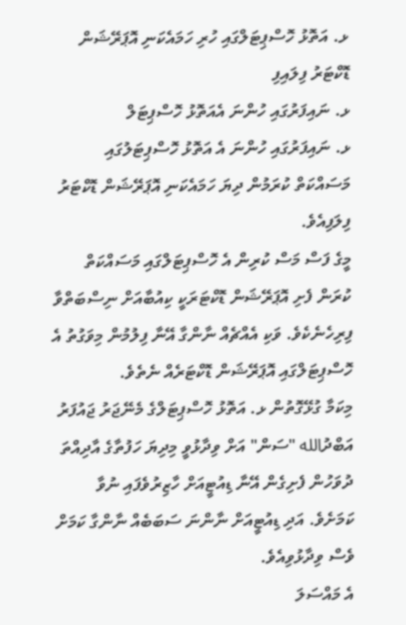ޅ. އަތޮޅު ހޮސްޕިޓަލްގައި ހުރި ހަމައެކަނި އޮޕަރޭޝަން ޑޮކްޓަރު ފިލައިފި
ޅ. ނައިފަރުގައި ހުންނަ އެއަތޮޅު ހޮސްޕިޓަލް
ޅ. ނައިފަރުގައި ހުންނަ އެ އަތޮޅު ހޮސްޕިޓަލުގައި މަސައްކަތް ކުރަމުން ދިޔަ ހަމައެކަނި އޮޕަރޭޝަން ޑޮކްޓަރު ފިލަފިއެވެ.
މީގެ ފަސް މަސް ކުރިން އެ ހޮސްޕިޓަލްގައި މަސައްކަތް ކުރަން ފެށި އޮޕަރޭޝަން ޑޮކްޓަރަކީ ކިއުބާއަށް ނިސްބަތްވާ ފިރިހެނެކެވެ. ވަކި އެއްޗެއް ނާންގާ އޭނާ ފިލުމުން މިވަގުތު އެ ހޮސްޕިޓަލްގައި އޮޕަރޭޝަން ޑޮކްޓަރެއް ނެތެވެ.
މިކަމާ ގުޅޭގޮތުން ޅ. އަތޮޅު ހޮސްޕިޓަލްގެ މެނޭޖަރު ޖައުފަރު އަބްދުالله "ސަން" އަށް ވިދާޅުވީ މިދިޔަ ހަފުތާގެ އާދިއްތަ ދުވަހުން ފެށިގެން އޭނާ ޑިއުޓީއަށް ހާޒިރުވެފައި ނުވާ ކަމަށެވެ. އަދި ޑިއުޓީއަށް ނާންނަ ސަބަބެއް ނާންގާ ކަމަށް ވެސް ވިދާޅުވިއެވެ.
އެ މައްސަލަ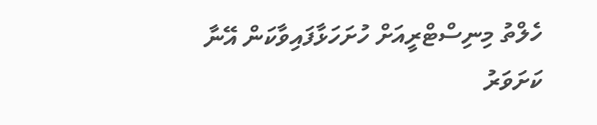ހެލްތު މިނިސްޓްރީއަށް ހުށަހަޅާފައިވާކަން އޭނާ ކަށަވަރު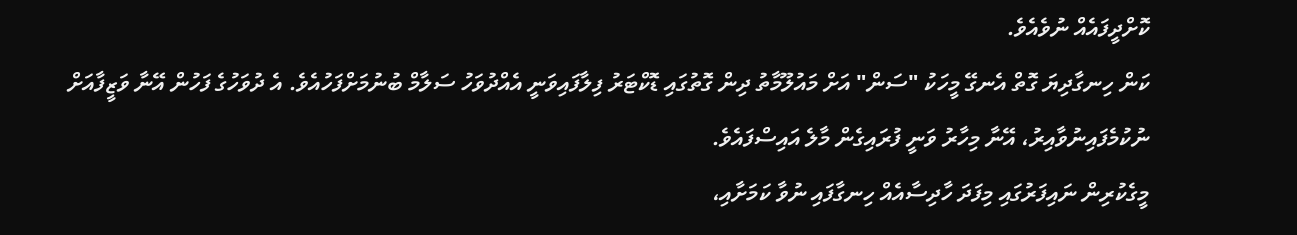ކޮށްދީފައެއް ނުވެއެވެ.
ކަން ހިނގާދިޔަ ގޮތް އެނގޭ މީހަކު "ސަން" އަށް މައުލޫމާތު ދިން ގޮތުގައި ޑޮކްޓަރު ފިލާފައިވަނީ އެއްދުވަހު ސަލާމް ބުނުމަށްފަހުއެވެ. އެ ދުވަހުގެ ފަހުން އޭނާ ވަޒީފާއަށް ނުކުމެފައިނުވާއިރު، އޭނާ މިހާރު ވަނީ ފުރައިގެން މާލެ އައިސްފައެވެ.
މީގެކުރިން ނައިފަރުގައި މިފަދަ ހާދިސާއެއް ހިނގާފައި ނުވާ ކަމަށާއި،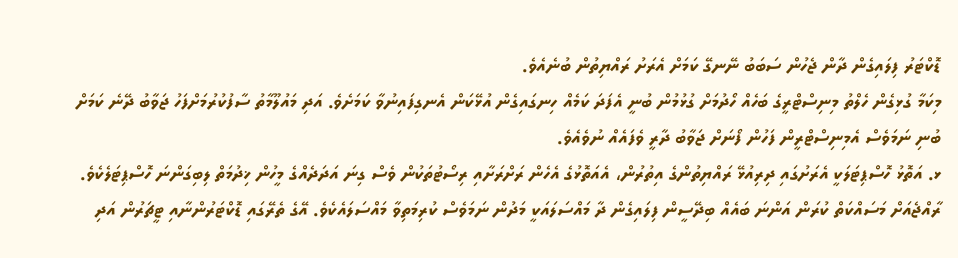ޑޮކްޓަރު ފިލައިގެން ދާން ޖެހުން ސަބަބު ނޭނގޭ ކަމަށް އެރަށު ރައްޔިތުން ބުނެއެވެ.
މިކަމާ ގުޅިގެން ހެލްތު މިނިސްޓްރީގެ ބަހެއް ހޯދުމަށް ގުޅުމުން ބުނީ އެފަދަ ކަމެއް ހިނގައިގެން އުޅޭކަން އެނގިފައިނުވާ ކަމަށެވެ. އަދި މައުލޫމާތު ސާފުކުރުމަށްފަހު ޖަވާބު ދޭނެ ކަމަށް ބުނި ނަމަވެސް އެމިނިސްޓްރީން ފަހުން ފޯނަށް ޖަވާބު ދާރީ ވެފައެއް ނުވެއެވެ.
ޅ. އަތޮޅު ހޮސްޕިޓަލަކީ އެރަށުގައި ދިރިއުޅޭ ރައްޔިތުންގެ އިތުރުން، އެއަތޮޅުގެ އެހެން ރަށްރަށާއި ރިސޯޓުތަކުން ވެސް ގިނަ އަދަދެއްގެ މީހުން ޚިދުމަތް ލިބިގަންނަ ހޮސްޕިޓަލެކެވެ.
ރާއްޖެއަށް މަސައްކަތް ކުރަން އަންނަ ބައެއް ބިދޭސީން ފިލައިގެން ދާ މައްސަލައަކީ މަދުން ނަމަވެސް ކުރިމަތިވާ މައްސަލައެކެވެ. އޭގެ ތެރޭގައި ޑޮކްޓަރުންނާއި ޓީޗަރުން އަދި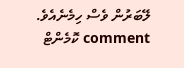ލޭބަރުން ވެސް ހިމެނެއެވެ.
comment ކޮމެންޓް